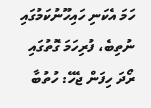ހަމަ އެކަނި ހައިހޫނުކަމުގައި ނުތިބެ، ފުރިހަމަ ގޮތުގައި ރޯދަ ހިފަން ޖެހޭ: ހުތުބާ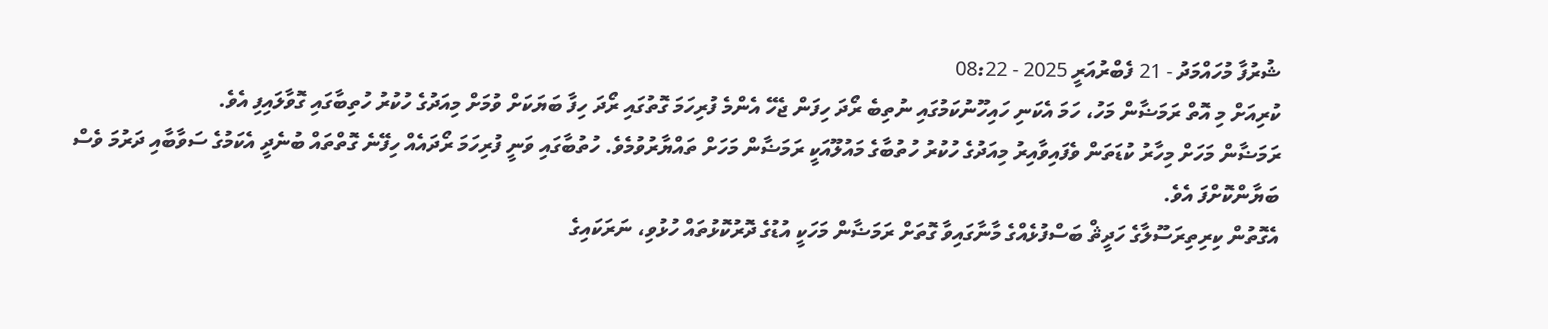ޝުރުފާ މުހައްމަދު - 21 ފެބްރުއަރީ 2025 - 08:22
ކުރިއަށް މި އޮތް ރަމަޟާން މަހު، ހަމަ އެކަނި ހައިހޫނުކަމުގައި ނުތިބެ ރޯދަ ހިފަން ޖެހޭ އެންމެ ފުރިހަމަ ގޮތުގައި ރޯދަ ހިފާ ބަޔަކަށް ވުމަށް މިއަދުގެ ހުކުރު ހުތިބާގައި ގޮވާލައިފި އެވެ.
ރަމަޟާން މަހަށް މިހާރު ކުޑަތަން ވެފައިވާއިރު މިއަދުގެ ހުކުރު ހުތުބާގެ މައުލޫއަކީ ރަމަޟާން މަހަށް ތައްޔާރުވުމެވެ. ހުތުބާގައި ވަނީ ފުރިހަމަ ރޯދައެއް ހިފޭނެ ގޮތްތައް ބުނެދީ އެކަމުގެ ސަވާބާއި ދަރުމަ ވެސް ބަޔާންކޮށްފަ އެވެ.
އެގޮތުން ކިރިތިރަސޫލާގެ ހަދީޘް ބަސްފުޅެއްގެ މާނާގައިވާ ގޮތަށް ރަމަޟާން މަހަކީ އުޑުގެ ދޮރުކޮޅުތައް ހުޅުވި، ނަރަކައިގެ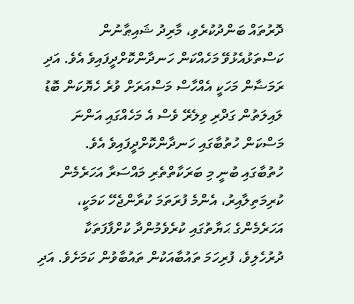ދޮރުތައް ބަންދުކުރެވި، މާރިދު ޝައިޠާނުން ކަސްތަޅުއެޅުވޭ މަހެއްކަން ހަނދާންކޮށްދީފައިވެ އެވެ. އަދި ރަމަޟާން މަހަކީ އެއްހާސް މަސްއަރަށް ވުރެ ހެޔޮކަން ބޮޑު ލައިލަތުން ގަދްރި ވިލެރޭ ވެސް އެ މަހެއްގައި އަންނަ މަސްކަން ހުތުބާގައި ހަނދާންކޮށްދީފައިވެ އެވެ.
ހުތުބާގައި ބުނީ މި ބަރަކާތްތެރި މައްސަރާ އަހަރެމެން ކުރިމަތިލާއިރު، އެންމެ ފުރަތަމަ ކުރާންޖެހޭ ކަމަކީ، އަހަރެމެންގެ ޙަޔާތުގައި ކުރެވެމުންދާ ކުށްފާފަތަކާ ދުރުހެލިވެ، ފުރިހަމަ ތައުބާއަކުން ތައުބާވުން ކަމަށެވެ. އަދި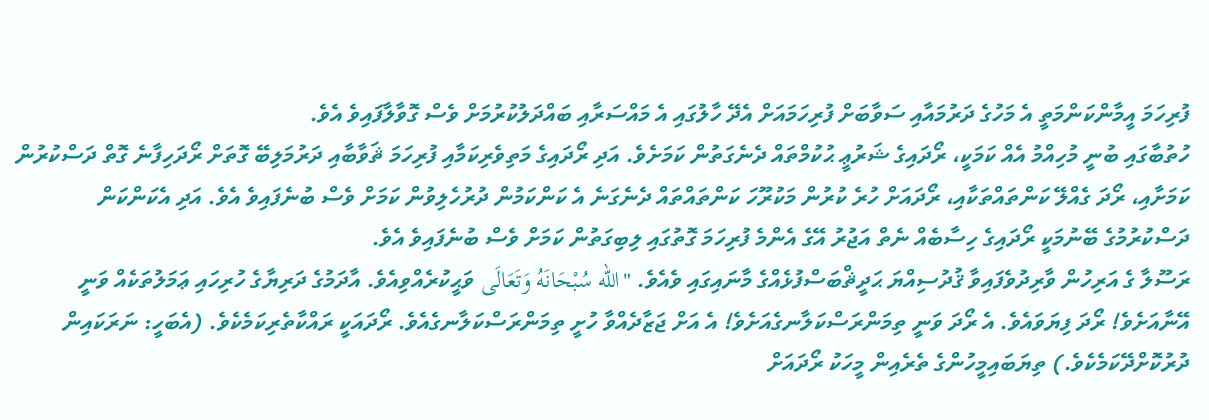ފުރިހަމަ އީމާންކަންމަތީ އެ މަހުގެ ދަރުމައާއި ސަވާބަށް ފުރިހަމައަށް އެދޭ ހާލުގައި އެ މައްސަރާއި ބައްދަލުކުރުމަށް ވެސް ގޮވާލާފައިވެ އެވެ.
ހުތުބާގައި ބުނީ މުހިއްމު އެއް ކަމަކީ، ރޯދައިގެ ޝަރުޢީ ޙުކުމްތައް ދެނެގަތުން ކަމަށެވެ. އަދި ރޯދައިގެ މަތިވެރިކަމާއި ފުރިހަމަ ޘަވާބާއި ދަރުމަލިބޭ ގޮތަށް ރޯދަހިފާނެ ގޮތް ދަސްކުރުން ކަމަށާއި، ރޯދަ ގެއްލޭ ކަންތައްތަކާއި، ރޯދައަށް ހުރެ ކުރުން މަކުރޫހަ ކަންތައްތައް ދެނެގަނެ އެ ކަންކަމުން ދުރުހެލިވުން ކަމަށް ވެސް ބުނެފައިވެ އެވެ. އަދި އެކަންކަން ދަސްކުރުމުގެ ބޭނުމަކީ ރޯދައިގެ ހިސާބެއް ނެތް އަޖުރު އޭގެ އެންމެ ފުރިހަމަ ގޮތުގައި ލިބިގަތުން ކަމަށް ވެސް ބުނެފައިވެ އެވެ.
ރަސޫލާ ގެ އަރިހުން ވާރިދުވެފައިވާ ޤުދުސިއްޔަ ޙަދީޘްބަސްފުޅެއްގެ މާނައިގައި ވެއެވެ. "الله سُبْحَانَهُ وَتَعَالَى ވަޙީކުރެއްވިއެވެ. އާދަމުގެ ދަރިޔާގެ ހުރިހައި ޢަމަލުތަކެއް ވަނީ އޭނާއަށެވެ! ރޯދަ ފިޔަވައެވެ. އެ ރޯދަ ވަނީ ތިމަންރަސްކަލާނގެއަށެވެ! އެ އަށް ޖަޒާދެއްވާ ހުށީ ތިމަންރަސްކަލާނގެއެވެ. ރޯދައަކީ ރައްކާތެރިކަމެކެވެ. (އެބަހީ: ނަރަކައިން ދުރުކޮށްދޭކަމެކެވެ.) ތިޔަބައިމީހުންގެ ތެރެއިން މީހަކު ރޯދައަށް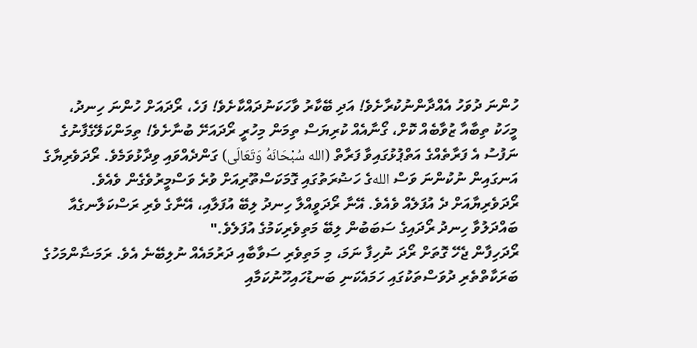ހުންނަ ދުވަހު އެއްދާންނުކުރާށެވެ! އަދި ބޭކާރު ވާހަކަނުދައްކާށެވެ! ފަހެ، ރޯދައަށް ހުންނަ ހިނދު، މީހަކު ތިބާއާ ޒުވާބެއް ކޮށް، ގޯނާއެއް ކުރިޔަސް ތިމަން މިހުރީ ރޯދައަށޭ ބުނާށެވެ! ތިމަންކަލޭގެފާނުގެ ނަފުސު އެ ފަރާތެއްގެ އަތްޕުޅުގައިވާ ފަރާތް (الله سُبْحَانَهُ وَتَعَالَى) ގަންދެއްވައި ވިދާޅުވަމެވެ. ރޯދަވެރިޔާގެ އަނގައިން ނުކުންނަ ވަސް اللهގެ ހަޟުރަތުގައި ގޮމަކަސްތޫރިއަށް ވުރެ ވަސްމީރުވެގެން ވެއެވެ. ރޯދަވެރިޔާއަށް ދެ އުފަލެއް ވެއެވެ. އޭނާ ރޯދަވީއްލާ ހިނދު ލިބޭ އުފަލާއި، އޭނާގެ ވެރި ރަސްކަލާނގެއާ ބައްދަލުވާ ހިނދު ރޯދައިގެ ސަބަބުން ލިބޭ މަތިވެރިކަމުގެ އުފަލެވެ."
ރޯދަހިފާން ޖެހޭ ގޮތަށް ރޯދަ ނުހިފާ ނަމަ، މި މަތިވެރި ސަވާބާއި ދަރުމައެއް ނުލިބޭނެ އެވެ. ރަމަޟާންމަހުގެ ބަރަކާތްތެރި ދުވަސްތަކުގައި ހަމައެކަނި ބަނޑުހައިހޫނުކަމާއި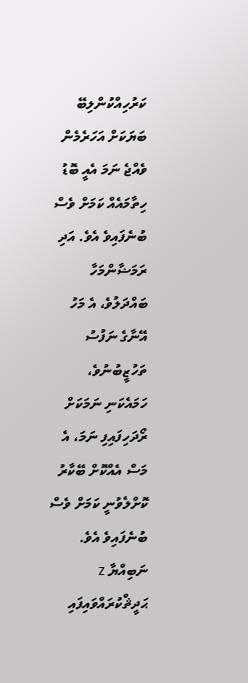ކަރުހިއްކުންލިބޭ ބަޔަކަށް އަހަރެމެން ވެއްޖެ ނަމަ އެއީ ބޮޑު ހިތާމައެއް ކަމަށް ވެސް ބުނެފައިވެ އެވެ. އަދި ރަމަޟާންމަހާ ބައްދަލުވެ، އެ މަހު އޭނާގެ ނަފުސު ތަހުޒީބުނުވެ، ހަމައެކަނި ނަމަކަށް ރޯދަހިފައިފި ނަމަ، އެ މަސް އެއްކޮށް ބޭކާރު ކޮށްލެވުނީ ކަމަށް ވެސް ބުނެފައިވެ އެވެ.
ނަބިއްޔާ z ޙަދީޘްކުރައްވައިފައި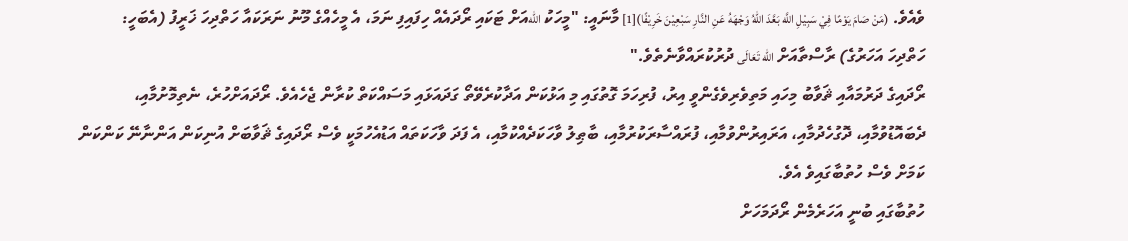ވެއެވެ. (مَنْ صَامَ يَوْمًا فِيْ سَبِيْلِ اللَّه بَعَّدَ اللّٰهُ وَجْهَهُ عَنِ النَّارِ سَبْعِيْنَ خَرِيْفًا)[1] މާނައީ: "މީހަކު اللهއަށް ޓަކައި ރޯދައެއް ހިފައިފި ނަމަ، އެ މީހެއްގެ މޫނު ނަރަކައާ ހަތްދިހަ ޚަރީފު (އެބަހީ: ހަތްދިހަ އަހަރުގެ) ރާސްތާއަށް الله تَعَالَى ދުރުކުރައްވާނެތެވެ."
ރޯދައިގެ ދަރުމައާއި ޘަވާބު މިހައި މަތިވެރިވެގެންވީ އިރު، ފުރިހަމަ ގޮތުގައި މި އަޅުކަން އަދާކުރެވޭތޯ ގަދައަޅައި މަސައްކަތް ކުރާން ޖެހެއެވެ. ރޯދައަށްހުރެ، ނެތިމޮށުމާއި، ދެބައޮޑުވުމާއި، ދޮގުހެދުމާއި، އަރައިރުންވުމާއި، ފުރައްސާރަކުރުމާއި، ބާޠިލު ވާހަކަދެއްކުމާއި، އެ ފަދަ ވާހަކަތައް އަޑުއެހުމަކީ ވެސް ރޯދައިގެ ޘަވާބަށް އުނިކަން އަންނާނޭ ކަންކަން ކަމަށް ވެސް ހުތުބާގައިވެ އެވެ.
ހުތުބާގައި ބުނީ އަހަރެމެން ރޯދަމަހަށް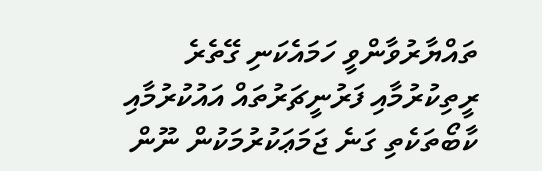ތައްޔާރުވާންވީ ހަމައެކަނި ގޭތެރެ ރީތިކުރުމާއި ފަރުނީޗަރުތައް އައުކުރުމާއި ކާބޯތަކެތި ގަނެ ޖަމަޢަކުރުމަކުން ނޫން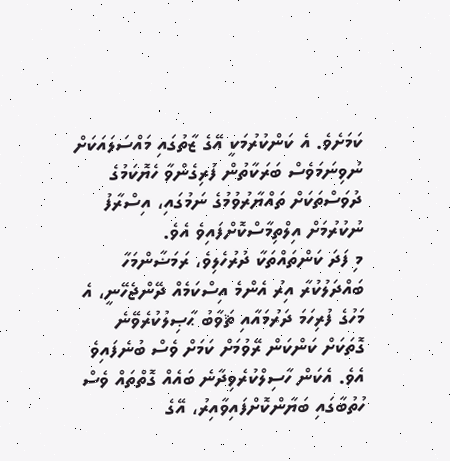ކަމަށެވެ. އެ ކަންކުރުމަކީ އޭގެ ޒާތުގައި މައްސަލައަކަށް ނުވިނަމަވެސް ބަރަކާތުން ފުރިގެންވާ ހެޔޮކަމުގެ ދުވަސްތަކަށް ތައްޔާރުވުމުގެ ނަމުގައި، އިސްރާފު ނުކުރުމަށް އިލްތިމާސްކޮށްފައިވެ އެވެ.
މި ފަދަ ކަންތައްތަކާ ދުރުހެލިވެ، ރަމަޟާންމަހާ ބައްދަލުކުރާ އިރު އެންމެ އިސްކަމެއް ދޭންޖެހޭނީ، އެ މަހުގެ ފުރިހަމަ ދަރުމައާއި ޘަވާބު ޙާޞިލުކުރެވޭނެ ގޮތަކަށް ކަންކަން ރޭވުމަށް ކަމަށް ވެސް ބުނެފައިވެ އެވެ. އެކަން ހާސިލްކުރެވިދާނެ ބައެއް ގޮތްތައް ވެސް ހުތުބާގައި ބަޔާންކޮށްފައިވާއިރު، އޭގެ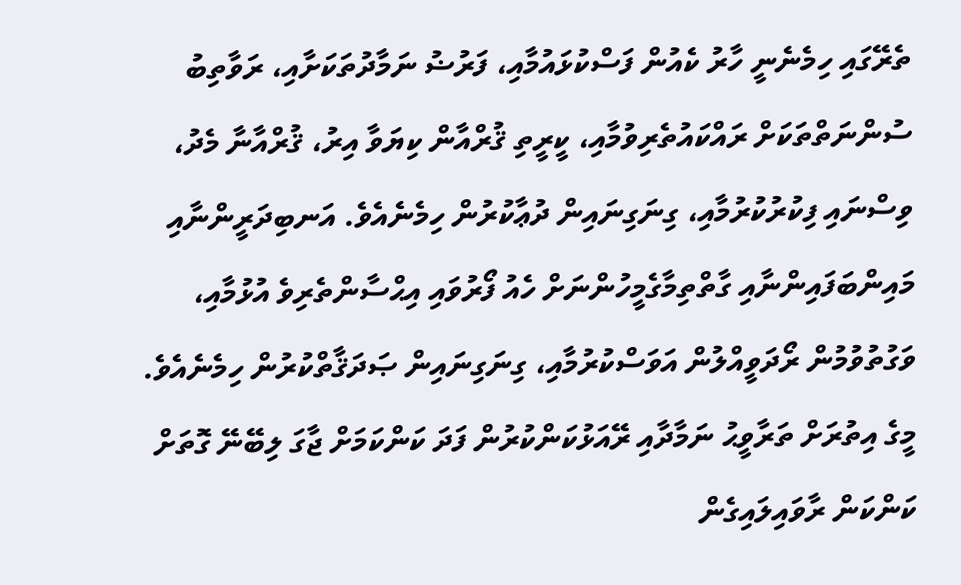ތެރޭގައި ހިމެނެނީ ހާރު ކެއުން ފަސްކުޅައުމާއި، ފަރުޟު ނަމާދުތަކަށާއި، ރަވާތިބު ސުންނަތްތަކަށް ރައްކައުތެރިވުމާއި، ކީރީތި ޤުރްއާން ކިޔަވާ އިރު، ޤުރްއާނާ މެދު، ވިސްނައި ފިކުރުކުރުމާއި، ގިނަގިނައިން ދުޢާކުރުން ހިމެނެއެވެ. އަނބިދަރީންނާއި މައިންބަފައިންނާއި ގާތްތިމާގެމީހުންނަށް ހެއު ފޯރުވައި އިޙްސާންތެރިވެ އުޅުމާއި، ވަގުތުވުމުން ރޯދަވީއްލުން އަވަސްކުރުމާއި، ގިނަގިނައިން ޞަދަޤާތްކުރުން ހިމެނެއެވެ.
މީގެ އިތުރަށް ތަރާވީޙު ނަމާދާއި ރޭއަޅުކަންކުރުން ފަދަ ކަންކަމަށް ޖާގަ ލިބޭނޭ ގޮތަށް ކަންކަން ރާވައިލައިގެން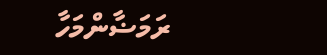ރަމަޟާންމަހާ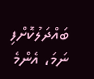ބައްދަލުކޮށްފި ނަމަ، އެންމެ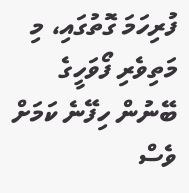ފުރިހަމަ ގޮތުގައި، މި މަތިވެރި ފޯވަހީގެ ބޭނުން ހިފޭނެ ކަމަށް ވެސް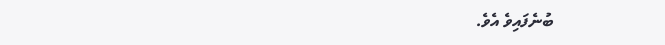ބުނެފައިވެ އެވެ.